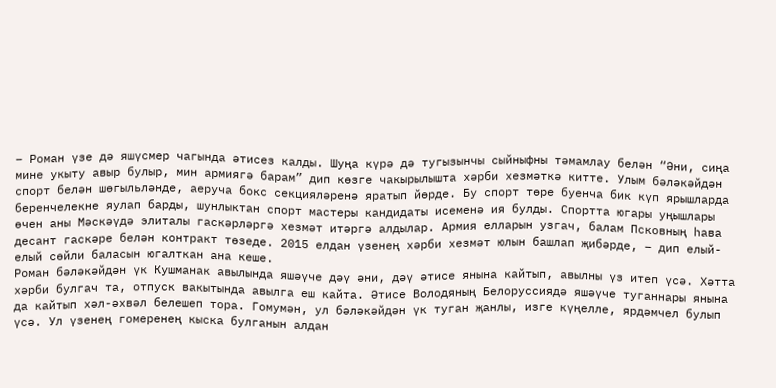– Роман үзе дә яшүсмер чагында әтисез калды. Шуңа күрә дә тугызынчы сыйныфны тәмамлау белән “Әни, сиңа мине укыту авыр булыр, мин армиягә барам” дип көзге чакырылышта хәрби хезмәткә китте. Улым бәләкәйдән спорт белән шөгыльләнде, аеруча бокс секцияләренә яратып йөрде. Бу спорт төре буенча бик күп ярышларда беренчелекне яулап барды, шунлыктан спорт мастеры кандидаты исеменә ия булды. Спортта югары уңышлары өчен аны Мәскәүдә элиталы гаскәрләргә хезмәт итәргә алдылар. Армия елларын узгач, балам Псковның һава десант гаскәре белән контракт төзеде. 2015 елдан үзенең хәрби хезмәт юлын башлап җибәрде, – дип елый-елый сөйли баласын югалткан ана кеше.
Роман бәләкәйдән үк Кушманак авылында яшәүче дәү әни, дәү әтисе янына кайтып, авылны үз итеп үсә. Хәтта хәрби булгач та, отпуск вакытында авылга еш кайта. Әтисе Володяның Белоруссиядә яшәүче туганнары янына да кайтып хәл-әхвәл белешеп тора. Гомумән, ул бәләкәйдән үк туган җанлы, изге күңелле, ярдәмчел булып үсә. Ул үзенең гомеренең кыска булганын алдан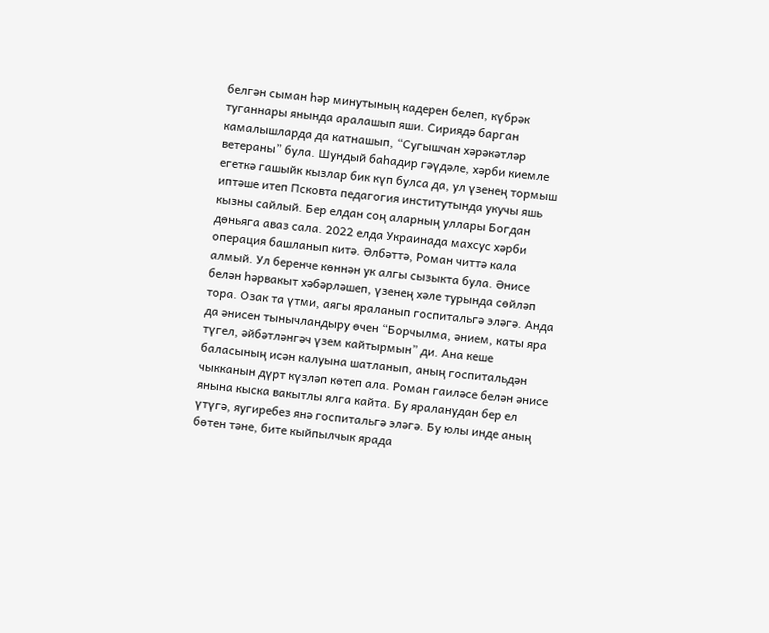белгән сыман һәр минутының кадерен белеп, күбрәк туганнары янында аралашып яши. Сириядә барган камалышларда да катнашып, “Сугышчан хәрәкәтләр ветераны” була. Шундый баһадир гәүдәле, хәрби киемле егеткә гашыйк кызлар бик күп булса да, ул үзенең тормыш иптәше итеп Псковта педагогия институтында укучы яшь кызны сайлый. Бер елдан соң аларның уллары Богдан дөньяга аваз сала. 2022 елда Украинада махсус хәрби операция башланып китә. Әлбәттә, Роман читтә кала алмый. Ул беренче көннән ук алгы сызыкта була. Әнисе белән һәрвакыт хәбәрләшеп, үзенең хәле турында сөйләп тора. Озак та үтми, аягы яраланып госпитальгә эләгә. Анда да әнисен тынычландыру өчен “Борчылма, әнием, каты яра түгел, әйбәтләнгәч үзем кайтырмын” ди. Ана кеше баласының исән калуына шатланып, аның госпитальдән чыкканын дүрт күзләп көтеп ала. Роман гаиләсе белән әнисе янына кыска вакытлы ялга кайта. Бу яраланудан бер ел үтүгә, яугиребез янә госпитальгә эләгә. Бу юлы инде аның бөтен тәне, бите кыйпылчык ярада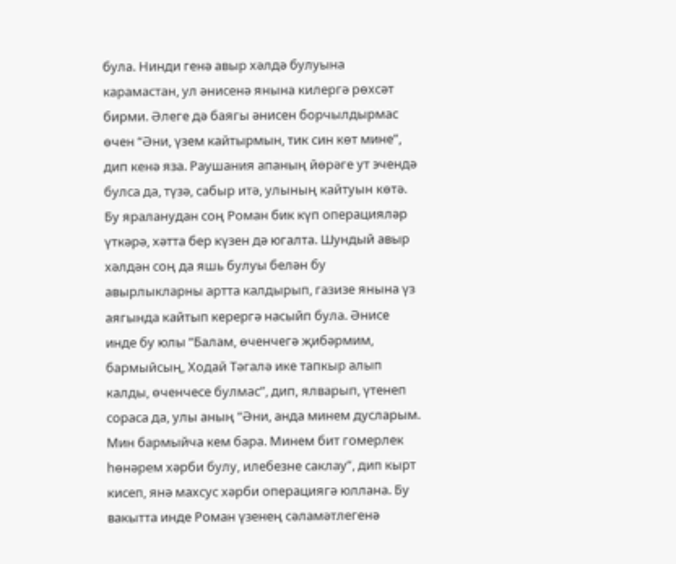була. Нинди генә авыр хәлдә булуына карамастан, ул әнисенә янына килергә рөхсәт бирми. Әлеге дә баягы әнисен борчылдырмас өчен “Әни, үзем кайтырмын, тик син көт мине”, дип кенә яза. Раушания апаның йөрәге ут эчендә булса да, түзә, сабыр итә, улының кайтуын көтә. Бу яраланудан соң Роман бик күп операцияләр үткәрә, хәтта бер күзен дә югалта. Шундый авыр хәлдән соң да яшь булуы белән бу авырлыкларны артта калдырып, газизе янына үз аягында кайтып керергә насыйп була. Әнисе инде бу юлы “Балам, өченчегә җибәрмим, бармыйсың, Ходай Тәгалә ике тапкыр алып калды, өченчесе булмас”, дип, ялварып, үтенеп сораса да, улы аның “Әни, анда минем дусларым. Мин бармыйча кем бара. Минем бит гомерлек һөнәрем хәрби булу, илебезне саклау”, дип кырт кисеп, янә махсус хәрби операциягә юллана. Бу вакытта инде Роман үзенең сәламәтлегенә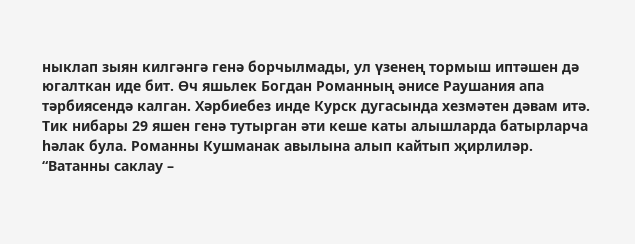ныклап зыян килгәнгә генә борчылмады, ул үзенең тормыш иптәшен дә югалткан иде бит. Өч яшьлек Богдан Романның әнисе Раушания апа тәрбиясендә калган. Хәрбиебез инде Курск дугасында хезмәтен дәвам итә. Тик нибары 29 яшен генә тутырган әти кеше каты алышларда батырларча һәлак була. Романны Кушманак авылына алып кайтып җирлиләр.
“Ватанны саклау –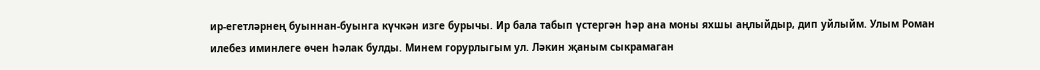ир-егетләрнең буыннан-буынга күчкән изге бурычы. Ир бала табып үстергән һәр ана моны яхшы аңлыйдыр, дип уйлыйм. Улым Роман илебез иминлеге өчен һәлак булды. Минем горурлыгым ул. Ләкин җаным сыкрамаган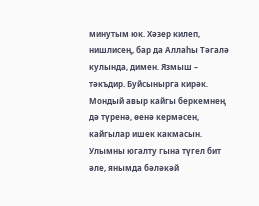минутым юк. Хәзер килеп, нишлисең, бар да Аллаһы Тәгалә кулында, димен. Язмыш – тәкъдир. Буйсынырга кирәк. Мондый авыр кайгы беркемнең дә түренә, өенә кермәсен, кайгылар ишек какмасын. Улымны югалту гына түгел бит әле, янымда бәләкәй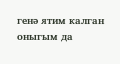генә ятим калган оныгым да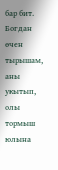бар бит. Богдан өчен тырышам, аны укытып, олы тормыш юлына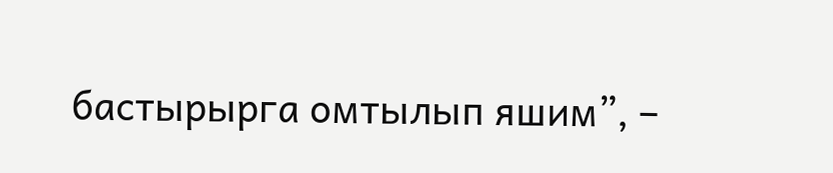бастырырга омтылып яшим”, –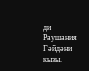ди Раушания Гәйдәни кызы.